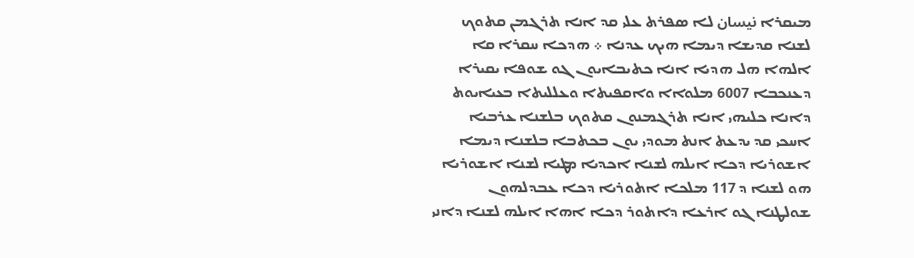ܡܝܩܪܐ نيسان ܠܐ ܣܦܪܬ ܥܠܝ ܩܕ ܐܢܐ ܬܪܓܡܢ ܩܬܘܟ ܠܫܢܐ ܩܕܝܫܐ ܕܝܡܐ ܗܝܟ ܥܕܢܐ ܀ ܗܕܟܐ ܚܩܪܐ ܩܐ ܐܠܗܐ ܗܠ ܗܕܝܐ ܐܢܐ ܟܬܝܒܐܝܘܢ ܓܘ ܫܘܦܐ ܝܩܝܪܐ ܕܥܢܟܒܐ 6007 ܡܠܘܐܐ ܘܐܩܦܝܬܐ ܘܥܠܠܝܬܐ ܒܥܝܐܝܘܬ ܕܐܢܐ ܟܠܝܗܝ ܐܢܐ ܬܪܓܡܢܘܢ ܩܬܘܟ ܒܠܫܢܐ ܥܪܒܝܐ ܐܚܟܝ ܩܕ ܝܕܥܬ ܐܢܬ ܡܘܕܝ ܝܘܢ ܒܟܬܒܐ ܒܠܫܢܐ ܕܝܡܐ ܐܫܘܪܝܐ ܕܟܐ ܐܝܠܗ ܠܫܢܐ ܐܟܕܝܐ ܡܛܝܐ ܠܫܢܐ ܐܫܘܪܝܐ ܗܘ ܠܫܢܐ ܕ 117 ܡܠܟܐ ܐܬܘܪܝܐ ܕܟܐ ܥܒܕܠܗܘܢ ܫܘܠܛܢܐ ܓܘ ܐܪܥܐ ܕܐܬܘܪ ܕܟܐ ܐܗܐ ܐܝܠܗ ܠܫܢܐ ܕܐܢܝ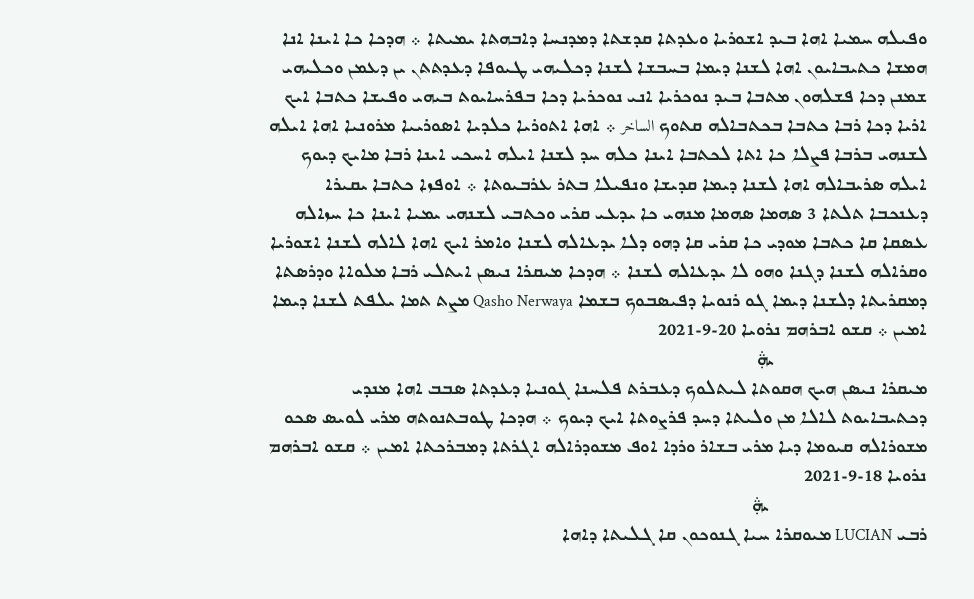ܘܦܝܠܗ ܚܡܝܐ ܐܗܐ ܒܝܕ ܐܫܘܪܝܐ ܘܥܕܬܐ ܩܕܫܬܐ ܕܡܕܢܚܐ ܕܐܒܗܬܐ ܝܡܝܬܐ ܀ ܗܕܟܐ ܟܐ ܐܝܢܐ ܐܢܐ ܗܡܫܐ ܟܬܝܒܐܝܘܢ ܐܗܐ ܠܫܢܐ ܕܝܡܐ ܒܚܒܫܐ ܠܫܢܐ ܕܟܠܝܗܝ ܛܝܘܦܐ ܕܥܕܬܬܢ ܝܢ ܕܥܡܢ ܘܟܠܝܗܝ ܫܡܢܢ ܕܟܐ ܦܫܠܗܘܢ ܡܬܒܐ ܒܝܕ ܢܘܟܪܝܐ ܐܢܝ ܢܘܟܪܝܐ ܕܟܐ ܒܦܪܚܐܝܘܬ ܒܝܗܝ ܘܦܝܫܐ ܟܬܒܐ ܐܝܟ ܐܪܝܐ ܕܟܐ ܪܒܐ ܟܬܒܐ ܒܟܬܒܐܠܗ ܩܬܘܟ الساخر ܀ ܐܗܐ ܐܬܘܪܝܐ ܟܠܕܝܐ ܐܣܘܪܝܝܐ ܡܪܘܢܝܐ ܐܗܐ ܐܝܠܗ ܠܫܢܗܝ ܒܪܒܐ ܦܨܠܐ ܟܐ ܐܬܐ ܠܟܬܒܐ ܐܝܢܐ ܟܠܗ ܚܕ ܠܫܢܐ ܐܝܠܗ ܐܚܟܝ ܐܝܢܐ ܪܒܐ ܡܐܝܟ ܕܝܘܟ ܐܝܠܗ ܤܪܝܒܐܠܗ ܐܗܐ ܠܫܢܐ ܕܝܡܐ ܩܕܝܫܐ ܘܢܦܝܠܐ ܒܬܪ ܥܪܒܝܘܬܐ ܀ ܐܘܦܙܐ ܟܬܒܐ ܝܩܝܪܐ ܕܥܢܟܒܐ ܬܠܬܐ 3 ܤܗܡܐ ܤܗܡܐ ܡܢܗܝ ܟܐ ܝܕܥܝ ܩܪܝ ܘܟܬܒܝ ܠܫܢܗܝ ܝܡܝܐ ܐܝܢܐ ܟܐ ܚܙܐܠܗ ܥܤܩܐ ܩܐ ܟܬܒܐ ܡܘܕܝ ܟܐ ܩܪܝ ܩܐ ܕܗܘ ܕܠܐ ܝܕܥܐܠܗ ܠܫܢܐ ܘܐܡܪ ܐܝܟ ܐܗܐ ܠܐܠܗ ܠܫܢܐ ܐܫܘܪܝܐ ܘܩܪܐܠܗ ܠܫܢܐ ܕܓܢܐ ܘܗܘ ܠܐ ܝܕܥܐܠܗ ܠܫܢܐ ܀ ܗܕܟܐ ܡܝܩܪܐ ܢܝܣܢ ܐܝܬܠܝ ܪܒܐ ܡܠܘܐܐ ܘܕܪܣܬܐ ܕܡܩܪܝܬܐ ܕܠܫܢܐ ܕܝܡܐ ܓܘ ܪܢܘܝܐ ܕܦܝܤܒܘܟ ܒܫܡܐ Qasho Nerwaya ܡܨܬ ܬܡܐ ܝܠܦܬ ܠܫܢܐ ܕܝܡܐ ܐܡܝܢ ܀ ܩܫܘ ܐܒܪܗܡ ܢܪܘܝܐ 20-9-2021
                              ܞ
ܡܝܩܪܐ ܢܝܤܢ ܗܝܟ ܗܩܘܬܐ ܠܝܬܠܘܟ ܕܥܒܪܬ ܦܠܚܢܐ ܓܘܢܝܐ ܕܥܕܬܐ ܤܒܒ ܐܗܐ ܡܢܕܝ ܕܟܬܝܒܐܝܘܬ ܠܐܠܐ ܡܢ ܘܠܝܬܐ ܕܚܕ ܦܪܨܘܬܐ ܐܝܟ ܕܝܘܟ ܀ ܗܕܟܐ ܛܘܒܬܢܘܬܗ ܡܪܝ ܠܘܝܤ ܣܟܘ ܡܫܘܪܐܠܗ ܩܝܘܡܐ ܕܝܐ ܡܪܝ ܒܫܐܪ ܘܪܕܐ ܐܘܦ ܡܫܘܕܪܐܠܗ ܐܓܪܬܐ ܕܡܒܪܟܬܐ ܐܡܝܢ ܀ ܩܫܘ ܐܒܪܗܡ ܢܪܘܝܐ 18-9-2021
                               ܞ
ܪܒܝ LUCIAN ܡܝܘܩܪܐ ܚܝܐ ܓܢܘܟܘܢ ܩܐ ܓܠܝܬܐ ܕܐܗܐ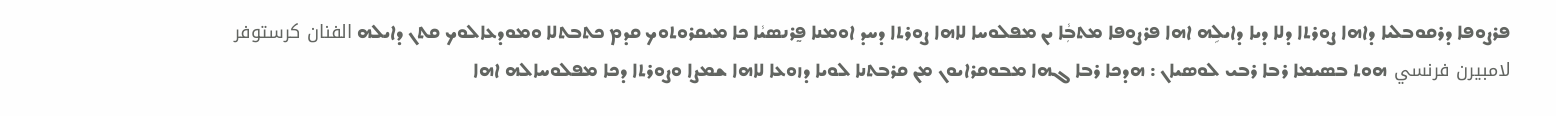ܦܪܨܘܦܐ ܕܪܩܘܒܠܝܐ ܕܐܗܐ ܨܘܪܬܐ ܕܠܐ ܕܝܐ ܕܐܝܠܹܗ ܐܗܐ ܦܪܨܘܦܐ ܡܬܒܼܵܐ ܝܢ ܡܦܠܘܚܐ ܠܐܗܐ ܨܘܪܬܐ ܕܚܕ ܐܘܡܢܐ ܦ̰ܪܢܤܝܵܐ ܟܐ ܡܝܩܪܘܬܘܟ ܩܕܡ ܟܬܒܬܠܐ ܘܡܘܕܥܐܠܘܟ ܩܬܢ ܕܐܝܠܗ الفنان كرستوفر لامبيرن فرنسي ܗܘܬ ܒܤܝܡܐ ܪܒܐ ܪܒܝ ܠܘܤܝܐܢ : ܗܕܟܐ ܪܒܐ ܓܗܐ ܡܒܘܩܪܐܝܘܢ ܡܢ ܩܪܒܬܢܐ ܠܘܝܐ ܕܙܘܥܐ ܠܐܗܐ ܫܡܨܐ ܘܨܘܪܬܐ ܕܟܐ ܡܦܠܘܚܐܠܗ ܐܗܐ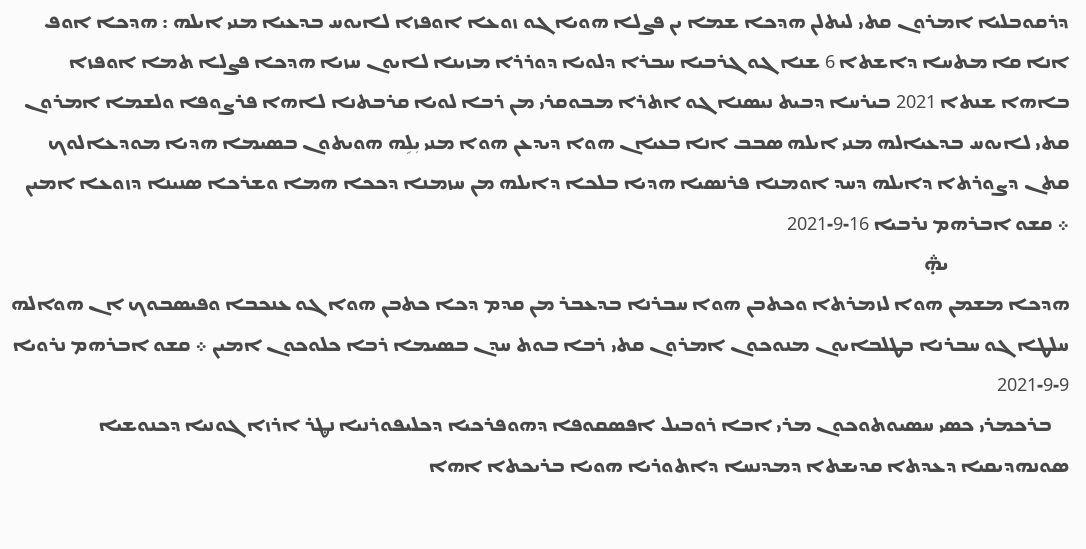ܕܪܩܘܒܠܝܐ ܐܡܪܘܢ ܩܬܝ ܠܝܬܠܢ ܗܕܟܐ ܫܡܐ ܝܢ ܦܨܠܐ ܗܘܝܐ ܓܘ ܙܘܥܐ ܐܘܦܙܐ ܠܐܝܘܚ ܒܕܥܝܐ ܡܢܝ ܐܝܠܗ : ܗܕܟܐ ܐܘܦ ܐܢܐ ܩܐ ܡܬܚܐ ܕܐܫܬܐ 6 ܫܢܐ ܓܘ ܓܪܒܝܐ ܚܒܪܐ ܕܠܘܝܐ ܕܘܪܪܐ ܡܙܝܢܐ ܠܐܝܘܢ ܚܙܝܐ ܗܕܟܐ ܦܨܠܐ ܬܡܐ ܐܘܦܙܐ ܒܐܗܐ ܫܢܬܐ 2021 ܒܝܪܚܐ ܕܒܝܬ ܢܝܣܢܐ ܓܘ ܐܬܪܐ ܡܒܘܩܪܝ ܡܢ ܪܒܐ ܠܘܝܐ ܩܪܒܬܢܐ ܠܐܗܐ ܦܪܨܘܦܐ ܘܠܫܡܐ ܐܡܪܘܢ ܩܬܝ ܠܐܝܘܚ ܒܕܥܝܐܠܗ ܡܢܝ ܐܝܠܗ ܣܒܒ ܐܢܐ ܒܥܝܐܢ ܗܘܐ ܕܝܕܥܢ ܗܘܐ ܡܢܝ ܝܼܠܹܗ ܗܘܝܬܘܢ ܒܤܝܡܐ ܗܕܝܐ ܡܘܕܥܐܠܘܟ ܩܬܢ ܕܨܘܪܬܐ ܕܐܝܠܗ ܕܚܕ ܐܘܡܢܐ ܦܪܢܤܝܐ ܗܕܝܐ ܒܠܟܐ ܕܐܝܠܗ ܡܢ ܚܙܡܢܐ ܕܟܟܐ ܗܡܐ ܘܫܪܟܐ ܤܢܝܢܐ ܕܙܘܥܐ ܐܡܝܢ  ܀ ܩܫܘ ܐܒܪܗܡ ܢܪܒܝܐ 16-9-2021
                           ܞ
ܗܕܟܐ ܡܫܡܢ ܗܘܐ ܠܙܡܪܬܐ ܘܟܬܒܢ ܗܘܐ ܚܒܪܢܐ ܒܕܥܒܪ ܡܢ ܩܕܡ ܕܟܐ ܟܬܒܢ ܗܘܐ ܓܘ ܥܢܟܒܐ ܘܦܝܤܒܘܟ ܐܢ ܗܘܐܠܗ ܚܠܛܐ ܓܘ ܚܒܪܢܐ ܒܛܠܒܐܝܘܢ ܡܢܘܟܘܢ ܐܡܪܘܢ ܩܬܝ ܪܒܐ ܒܘܬ ܚܕܢ ܒܤܝܡܐ ܪܒܐ ܟܠܘܟܘܢ ܐܡܝܢ ܀ ܩܫܘ ܐܒܪܗܡ ܢܪܘܝܐ 9-9-2021
    ܒܪܟܡܪܝ ܟܤܝ ܚܤܝܘܬܘܟܘܢ ܡܪܝ ܐܒܐ ܪܘܒܝܠ ܐܦܤܩܘܦܐ ܕܗܘܦܪܟܝܐ ܕܟܠܝܦܘܪܢܝܐ ܢܜܪ ܐܪܙܐ ܓܘܢܝܐ ܕܟܢܘܫܝܐ ܣܘܢܗܕܝܩܝܐ ܕܥܕܬܐ ܩܕܝܫܬܐ ܕܡܕܢܚܐ ܕܐܬܘܪܝܐ ܗܘܝܐ ܒܪܝܟܬܐ ܐܗܐ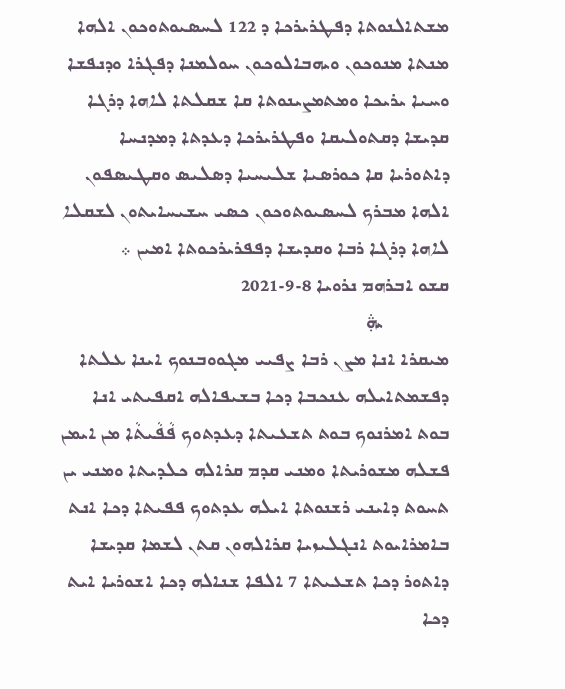ܡܫܬܐܠܢܘܬܐ ܕܦܛܪܝܪܟܐ ܕ 122 ܠܚܣܝܘܬܘܟܘܢ ܐܠܗܐ ܡܢܬܐ ܡܢܘܟܘܢ ܘܝܗܒܐܠܘܟܘܢ ܚܘܠܡܢܐ ܕܦܓܪܐ ܘܕܢܦܫܐ ܘܚܝܐ ܝܪܝܟܐ ܘܡܬܡܨܝܢܘܬܐ ܩܐ ܫܩܠܬܐ ܠܐܗܐ ܕܪܓܐ ܩܕܝܫܐ ܕܩܬܘܠܝܩܐ ܘܦܛܪܝܪܟܐ ܕܥܕܬܐ ܕܡܕܢܚܐ ܕܐܬܘܪܝܐ ܩܐ ܟܘܪܣܝܐ ܫܠܝܚܝܐ ܕܣܠܝܣ ܘܩܛܝܣܦܘܢ ܐܠܗܐ ܡܒܪܟ ܠܚܣܝܘܬܘܟܘܢ ܟܣܝ ܚܫܝܚܐܝܬܘܢ ܠܫܩܠܐ ܠܐܗܐ ܕܪܓܐ ܪܒܐ ܘܩܕܝܫܐ ܕܦܦܪܝܪܟܘܬܐ ܐܡܝܢ ܀
ܩܫܘ ܐܒܪܗܡ ܢܪܘܝܐ 8-9-2021
             ܞ
ܡܝܩܪܐ ܐܢܐ ܡܨܢ ܪܒܐ ܨܦܝܝ ܡܓܘܘܒܢܘܟ ܐܝܢܐ ܥܠܬܐ ܕܦܫܡܬܐܝܠܗ ܥܢܟܒܐ ܕܟܐ ܒܫܝܦܐܠܗ ܐܩܦܝܬܝ ܐܢܐ ܒܘܬ ܐܡܪܢܘܟ ܒܘܬ ܬܫܥܝܬܐ ܕܥܕܬܘܟ ܦܵܦܵܝܬܵܐ ܡܢ ܐܝܡܢ ܦܫܠܗ ܡܫܘܪܝܬܐ ܘܡܢܝ ܩܕܡ ܩܪܐܠܗ ܟܠܕܝܬܐ ܘܡܢܝ ܝܢ ܬܚܘܬ ܕܐܝܢܝ ܪܫܢܘܬܐ ܐܝܠܗ ܥܕܬܘܟ ܦܦܝܬܐ ܕܟܐ ܐܢܬ ܒܐܡܪܐܝܘܬ ܐܢܓܠܝܙܝܐ ܩܪܐܠܗܘܢ ܩܬܢ ܠܫܡܐ ܩܕܝܫܐ ܕܐܬܘܪ ܕܟܐ ܬܫܥܝܬܐ 7 ܐܠܦܐ ܫܢܐܠܗ ܕܟܐ ܐܫܘܪܝܐ ܐܝܬ ܕܟܐ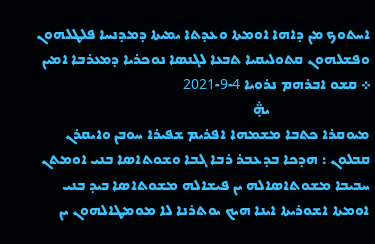ܐܚܬܘܟ ܡܢ ܕܐܗܐ ܐܘܡܬܐ ܘܥܕܬܐ ܝܡܝܬܐ ܕܡܕܢܚܐ ܦܠܛܠܗܘܢ ܘܦܫܠܗܘܢ ܩܬܘܠܝܩܝܐ ܬܒܥܐ ܠܓܢܤܐ ܢܘܟܪܝܐ ܕܡܥܪܒܐ ܐܡܝܢ ܀ ܩܫܘ ܐܒܪܗܡ ܢܪܘܝܐ 4-9-2021
                             ܞ
ܡܝܘܩܪܐ ܟܬܒܐ ܡܫܡܗܐ ܐܦܪܝܡ ܫܦܝܪܐ ܚܘܒܢ ܘܐܝܩܪܢ ܩܒܠܘܢ : ܗܕܟܐ ܒܕܥܒܪ ܪܒܐ ܓܒܐ ܘܫܘܬܐܣܐ ܒܢܝ ܐܘܡܬܢ ܚܒܝܒܐ ܡܫܘܬܐܣܐܠܗ ܝܢ ܦܝܫܐܠܗ ܡܫܘܬܐܣܐ ܒܝܕ ܒܢܝ ܐܘܡܬܐ ܐܫܘܪܝܬܐ ܐܝܢܐ ܗܝܟ ܝܘܬܪܢܐ ܠܐ ܡܘܡܛܐܠܗܘܢ ܝܢ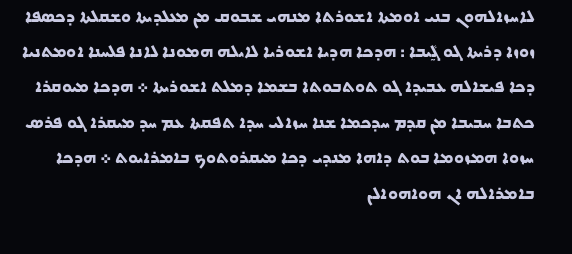ܠܐܚܙܐܠܗܘܢ ܒܢܝ ܐܘܡܬܐ ܐܫܘܪܬܐ ܡܢܗܝ ܫܒܘܩ ܡܢ ܡܥܠܕܝܬܐ ܘܫܩܠܬܐ ܕܟܤܦܐ ܙܘܙܐ ܕܪܝܬܐ ܓܘ ܓ̰ܵܝܒܐ : ܗܕܟܐ ܗܕܝܐ ܐܫܘܪܝܐ ܠܐܝܠܗ ܗܡܘܢܐ ܠܐܢܐ ܦܠܚܢܐ ܐܘܡܬܢܝܐ ܕܟܐ ܦܝܫܐܠܗ ܥܒܝܕܐ ܓܘ ܬܘܬܒܘܬܐ ܒܫܡܐ ܕܡܠܬ ܐܫܘܪܝܬܐ ܀ ܗܕܟܐ ܡܝܘܩܪܐ ܟܬܒܐ ܚܒܝܒܐ ܡܢ ܩܕܡ ܚܕܟܡܐ ܫܢܐ ܚܙܐܠܝ ܚܕܐ ܬܦܩܬܐ ܥܡ ܚܕ ܡܝܩܪܐ ܓܘ ܦܪܣ ܚܙܘܐ ܗܡܙܘܡܐ ܒܘܬ ܕܐܗܐ ܡܢܕܝ ܕܟܐ ܡܝܩܪܘܬܘܟ ܒܐܡܪܐܝܘܬ ܀ ܗܕܟܐ ܒܐܡܪܐܠܗ ܐܢ ܗܘܐܗܘܐܠܢ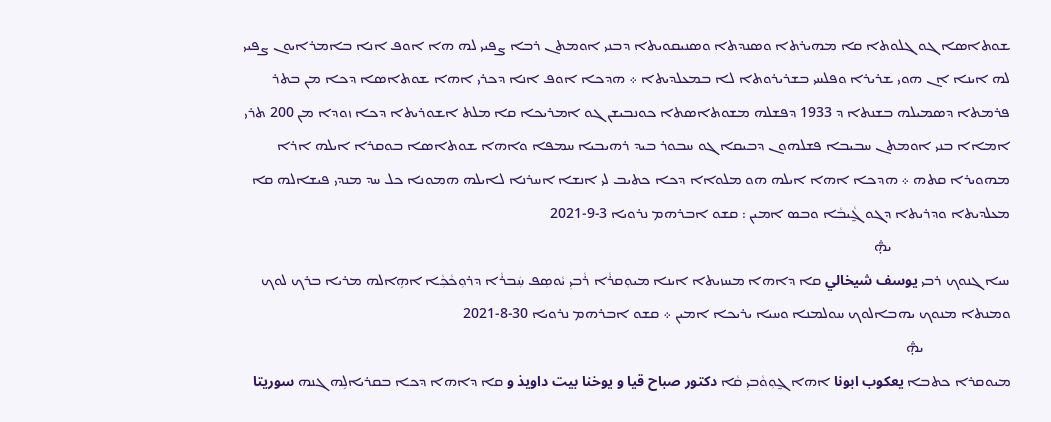ܫܘܬܐܤܐ ܓܘ ܓܠܘܬܐ ܩܐ ܡܗܝܪܬܐ ܘܤܢܕܬܐ ܘܤܢܝܩܘܝܬܐ ܕܒܢܝ ܐܘܡܬܢ ܪܒܐ ܨܦܝܝ ܠܗ ܗܐ ܐܘܦ ܐܢܐ ܒܐܡܪܐܝܘܢ ܨܦܝܝ ܠܗ ܐܝܢܐ ܐܢ ܗܘܝ ܫܪܝܪܐ ܘܦܠܚܝ ܒܫܪܝܪܘܬܐ ܠܐ ܒܡܥܠܕܝܬܐ ܀ ܗܕܟܐ ܐܘܦ ܐܢܐ ܕܟܪܝ ܐܗܐ ܫܘܬܐܣܐ ܕܟܐ ܡܢ ܒܬܪ ܦܪܡܬܐ ܕܤܡܝܠܗ ܒܫܢܬܐ ܕ 1933 ܕܦܫܠܗ ܡܫܘܬܐܣܬܐ ܟܘܢܒܝܫܢ ܓܘ ܐܡܪܝܟܐ ܩܐ ܡܠܬ ܐܫܘܪܝܬܐ ܕܟܐ ܙܘܕܐ ܡܢ 200 ܬܪܝ ܐܡܐܐ ܒܢܝ ܐܘܡܬܢ ܚܒܝܒܐ ܦܫܠܗܘܢ ܕܒܝܩܐ ܓܘ ܚܒܘܪ ܒܝܕ ܪܗܝܒܝܐ ܚܡܦܐ ܘܐܗܐ ܫܘܬܐܣܐ ܒܘܩܪܐ ܐܝܠܗ ܐܪܐ ܡܗܘܝܪܐ ܩܬܗ ܀ ܗܕܟܐ ܐܗܐ ܐܝܠܗ ܗܘ ܡܠܘܐܐ ܕܟܐ ܟܬܝܒ ܠܝ ܐܢܫܐ ܐܚܪܢܐ ܠܐܝܠܗ ܗܡܘܢܐ ܟܠ ܚܕ ܡܢܕܝ ܦܝܫܐܠܗ ܩܐ ܡܥܠܕܝܬܐ ܘܕܪܝܬܐ ܕܓܘ ܓ̰ܵܝܒܵܐ ܘܒܤ ܐܡܝܢ : ܩܫܘ ܐܒܪܗܡ ܢܪܘܝܐ 3-9-2021
                                 ܞ
ܚܝܐ ܓܢܘܟ ܪܒܝ يوسف شيخالي ܩܐ ܕܐܗܐ ܡܚܙܝܬܐ ܐܝܢܐ ܡܝܘܼܩܪܵܐ ܪܵܒܝܼ ܝܵܘܤܼܦ ܚܲܒܪܵܐ ܕܪܘܼܟܵܟܼܵܐ ܐܗܹܐܠܗ ܡܪܝܐ ܒܪܟ ܠܘܟ ܘܡܢܬܐ ܡܢܘܟ ܝܗܒܐܠܘܟ ܚܘܠܡܢܐ ܘܚܝܐ ܝܪܝܟܐ ܐܡܝܢ ܀ ܩܫܘ ܐܒܪܗܡ ܢܪܘܝܐ 30-8-2021
                        ܞ
ܡܝܘܩܪܐ ܟܬܒܐ يعكوب ابونا ܐܗܐ ܓ̰ܘܼܘܵܒܝܼ ܩܵܐ دكتور صباح قيا و يوخنا بيت داويذ و ܩܐ ܕܐܗܐ ܕܟܐ ܒܩܪܝܐܠܹܗ ܓܢܗ سوريتا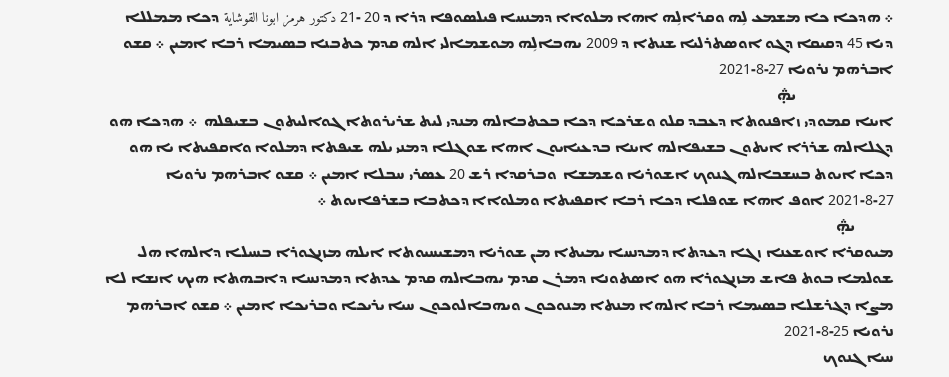܀ ܗܕܟܐ ܟܐ ܡܫܡܥ ܠܹܗ ܘܩܪܐܠܹܗ ܐܗܐ ܡܠܘܐܐ ܕܡܢܚܐ ܦܝܠܤܘܦܐ ܕܪܐ ܕ 20 -21 دكتور هرمز ابونا القوشاية ܕܟܐ ܡܡܠܠܐ ܕܝܐ 45 ܕܩܝܩܐ ܕܓܘ ܐܘܣܬܪܠܝܐ ܫܢܬܐ ܕ 2009 ܝܗܒܐܠܹܗ ܡܘܫܡܐܠܝ ܐܠܗ ܩܕܡ ܟܬܒܢܐ ܒܤܝܡܐ ܪܒܐ ܐܡܝܢ ܀ ܩܫܘ ܐܒܪܗܡ ܢܪܘܝܐ 27-8-2021
                            ܞ
ܐܝܢܐ ܩܡܘܕܝ ܙܐܦܢܘܬܐ ܕܥܒܕ ܩܠܘ ܘܫܪܟܐ ܕܟܐ ܒܟܬܒܐܠܗ ܡܢܕܝ ܠܝܬ ܫܪܝܪܘܬܐ ܓܘܐܠܝܬܘܢ ܒܫܝܦܠܗ  ܀ ܗܕܟܐ ܗܘ ܕܓܠܐܠܗ ܫܪܪܐ ܐܝܬܘܢ ܒܫܝܦܐܠܗ ܐܝܢܐ ܒܕܥܝܐܝܘܢ ܐܗܐ ܫܘܓܠܐ ܕܡܢܝ ܝܠܗ ܫܝܦܬܐ ܕܡܠܘܐ ܘܐܩܦܝܬܐ ܝܐ ܗܘ ܕܟܐ ܐܝܘܬ ܒܚܫܒܐܠܗ ܓܢܘܟ ܐܫܘܪܝܐ ܘܫܡܫܐ  ܘܒܪܩܕܐ ܪܫ 20 ܥܣܪܝ ܚܒܠܐ ܐܡܝܢ ܀ ܩܫܘ ܐܒܪܗܡ ܢܪܘܝܐ 27-8-2021 ܐܘܦ ܐܗܐ ܫܘܦܠܐ ܕܟܐ ܪܒܐ ܐܩܦܝܬܐ ܘܡܠܘܐܐ ܕܟܬܒܐ ܒܫܪܦܐܝܘܬ ܀
           ܞ
ܡܝܘܩܪܐ ܐܘܫܥܢܐ ܙܓܐ ܕܥܕܬܐ ܕܡܕܢܚܐ ܝܡܝܬܐ ܡܢ ܫܘܪܝܐ ܕܡܫܝܚܝܘܬܐ ܐܝܠܗ ܡܙܢܓܘܪܐ ܒܚܝܠܐ ܕܐܠܗܐ ܗܠ ܫܘܠܡܐ ܒܘܬ ܦܐܫ ܡܙܢܓܘܪܐ ܗܘ ܐܣܬܘܢܐ ܕܡܪܢ ܩܕܡ ܝܗܒܐܠܗ ܩܕܡ ܥܕܬܐ ܕܡܕܢܚܐ ܕܐܒܗܬܐ ܗܝܟ ܐܢܫܐ ܠܐ ܡܨܐ ܕܓܪܫܠܐ ܒܣܝܡܐ ܪܒܐ ܐܠܗܐ ܡܢܬܐ ܡܢܘܟܘܢ ܘܝܗܒܐܠܘܟܘܢ ܚܝܐ ܝܪܝܟܐ ܘܒܪܝܟܐ ܐܡܝܢ ܀ ܩܫܘ ܐܒܪܗܡ ܢܪܘܝܐ 25-8-2021
ܚܝܐ ܓܢܘܟ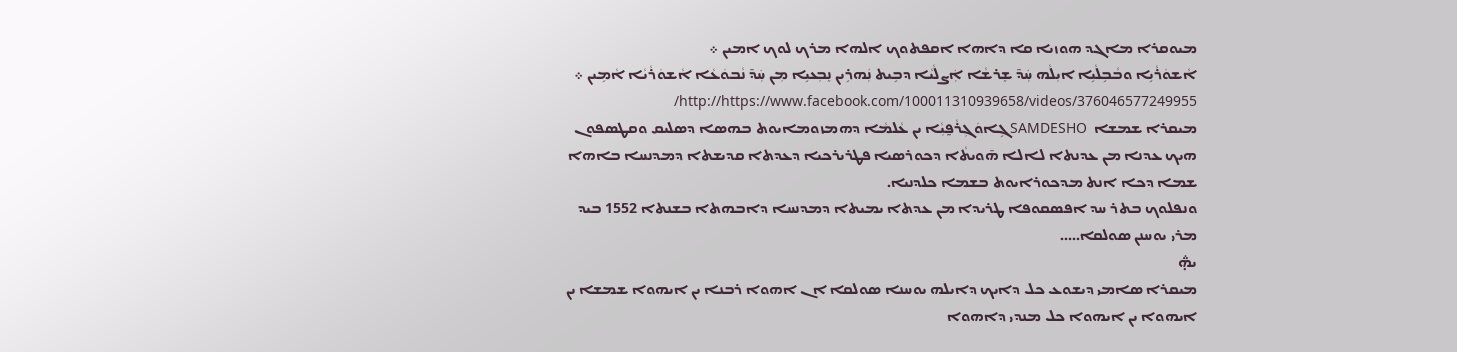ܡܝܘܩܪܐ ܡܐܓܕ ܗܘܙܝܐ ܩܐ ܕܐܗܐ ܐܩܦܬܘܟ ܐܠܗܐ ܡܪܟ ܠܘܟ ܐܡܝܢ ܀
ܐܵܫܘܿܪܵܝܹܐ ܘܒܵܒܹܠܵܝܹܐ ܐܝܼܠܵܗ ܚܲܕ̄ ܫܸܪܫܵܐ ܐܲܨܠܵܝܵܐ ܕܒܹܝܬ ܢܲܗܪܹܝܢ ܢܸܒܼܥܝܹܐ ܡܼܢ ܚܲܕ̄ ܢܵܒܘܿܥܵܐ ܐܵܫܘܿܪܵܝܵܐ ܐܵܡܹܝܢ ܀    http://https://www.facebook.com/100011310939658/videos/376046577249955/
ܡܝܩܪܐ ܫܡܫܐ  SAMDESHOܓܹܐܘܿܓܼܪܵܦ̰ܝܼܵܐ ܝܢ ܥܵܠܡܵܐ ܕܗܡܙܘܡܐܝܘܬ ܒܗܤܐ ܕܣܠܝܩ ܘܩܛܤܦܘܢ ܗܝܟ ܥܕܢܐ ܡܢ ܥܕܢܬܐ ܠܐܠܐ ܗ̄ܘܝܬܵܐ ܕܟܘܪܤܝܐ ܦܛܪܝܪܟܝܐ ܕܥܕܬܐ ܩܕܝܫܬܐ ܕܡܕܢܚܐ ܒܐܗܐ ܫܡܐ ܕܟܐ ܐܢܬ ܡܕܟܘܪܐܝܘܬ ܒܫܡܐ ܟܠܕܢܝܐ.
ܘܢܦܠܘܟ ܒܬܪ ܚܕ ܐܦܤܩܘܦܐ ܛܪܝܕܐ ܡܢ ܥܕܬܐ ܝܡܝܬܐ ܕܡܕܢܚܐ ܕܐܒܗܬܐ ܒܫܢܬܐ 1552 ܒܝܕ ܡܪܝ ܝܘܚܢܢ ܤܘܠܩܐ.....
ܞ
ܡܝܩܪܐ ܤܐܡܝ ܕܝܫܘܥ ܟܠ ܕܐܝܟ ܕܐܝܠܗ ܝܘܚܢܐ ܣܘܠܩܐ ܐܢ ܐܗܘܐ ܪܒܢܐ ܝܢ ܐܝܗܘܐ ܫܡܫܐ ܝܢ ܐܝܗܘܐ ܝܢ ܐܝܗܘܐ ܟܠ ܡܢܕܝ ܕܐܗܘܐ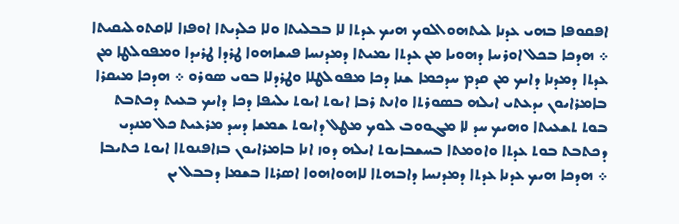ܐܦܩܘܦܐ ܒܗܝ ܥܕܢܐ ܠܝܬܗܘܐܠܘܟ ܗܝܟ ܥܕܬܐ ܠܐ ܒܒܠܝܬܐ ܘܠܐ ܟܠܕܝܬܐ ܐܘܦܙܐ ܠܐܩܬܘܠܝܩܝܬܐ ܀ ܗܕܟܐ ܒܟܠ ܐܘܪܚܐ ܕܗܘܝܐ ܡܢ ܥܕܬܐ ܝܡܝܬܐ ܕܡܕܢܚܐ ܦܝܫܐܗܘܐ ܛܪܕܐ ܛܪܝܕܐ ܘܡܦܘܠܛܐ ܡܢ ܥܕܬܐ ܕܡܕܢܐ ܕܐܝܟ ܡܢ ܩܕܡ ܚܕܟܡܐ ܫܢܐ ܕܟܐ ܡܦܘܠܛܠܐ ܘܛܪܕܠܐ ܒܘܝ ܤܘܪܘ ܀ ܗܕܟܐ ܡܝܩܪܐ ܒܐܡܪܐܝܘܢ ܝܕܥܬܝ ܐܝܠܗ ܒܣܘܪܬܐ ܘܐܢܬ ܪܒܐ ܐܝܘܬ ܐܝܘܬ ܝܠܝܦܐ ܕܟܐ ܕܐܝܟ ܒܥܝܬ ܕܟܬܒܬ ܒܘܬ ܬܫܥܝܬܐ ܘܗܝܟ ܚܕ ܠܐ ܡܓܘܘܒ ܠܘܟ ܡܛܠ ܕܐܝܘܬ ܫܡܫܐ ܕܚܕ ܡܪܥܝܬ ܟܠ ܡܢܕܝ ܕܟܬܒܬ ܒܘܬ ܥܕܬܐ ܘܐܘܡܬܐ ܒܚܫܒܐܝܘܬ ܐܝܠܗ ܕܘܙ ܐܢܐ ܒܐܡܪܐܝܘܢ ܒܙܐܦܢܘܬܐ ܐܝܘܬ ܟܬܝܒܐ ܀ ܗܕܟܐ ܗܝܟ ܥܕܢܐ ܥܕܬܐ ܕܡܕܢܚܐ ܕܐܒܗܬܐ ܠܐܗܘܐܗܘܐ ܐܣܪܬܐ ܒܫܡܐ ܕܒܒܠ ܝܢ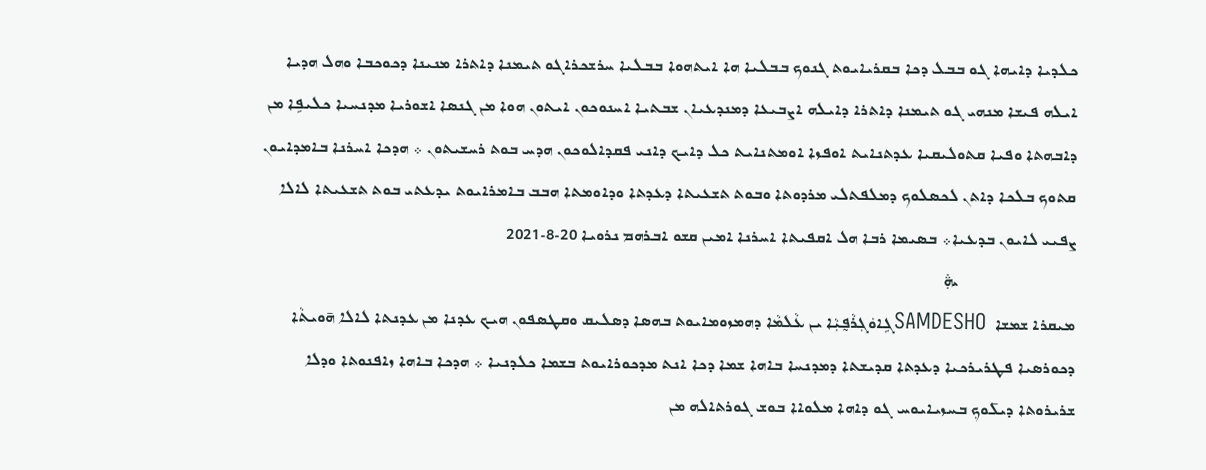ܟܠܕܝܐ ܕܐܝܗܐ ܓܘ ܒܒܠ ܕܟܐ ܒܩܪܝܐܝܘܬ ܓܢܘܟ ܒܒܠܝܐ ܗܐ ܐܝܬܗܘܐ ܒܒܠܝܐ ܚܪܫܟܪܐܓܘ ܬܝܡܢܐ ܕܐܬܪܐ ܡܢܝܢܐ ܕܟܘܟܒܐ ܘܗܠ ܗܕܝܐ ܐܝܠܗ ܦܝܫܐ ܡܢܗܝ ܓܘ ܬܝܡܢܐ ܕܐܬܪܐ ܕܐܝܠܗ ܐܨܒܝܥܐ ܕܡܢܕܥܝܐܢ ܫܒܬܝܐ ܐܚܢܘܟܘܢ ܐܝܬܘܢ ܗܘܐ ܡܢ ܓܢܤܐ ܐܫܘܪܝܐ ܡܕܢܚܝܐ ܟܠܝܦܹܐ ܡܢ ܕܐܒܗܬܐ ܘܦܝܐ ܩܬܘܠܝܩܝܐ ܥܕܬܢܐܝܬ ܐܘܦܙܐ ܐܘܡܬܢܐܝܬ ܟܠ ܕܐܝܟ ܕܐܢܝ ܦܩܕܐܠܘܟܘܢ ܗܕܚ ܒܘܬ ܪܚܫܝܬܘܢ ܀ ܗܕܟܐ ܐܚܪܢܐ ܒܐܡܕܐܝܘܢ ܩܬܘܟ ܒܠܟܐ ܕܐܬܢ ܠܟܤܠܘܟ ܕܡܠܦܬܠܝ ܡܪܕܘܬܐ ܘܒܘܬ ܬܫܥܝܬܐ ܕܥܕܬܐ ܘܕܐܘܡܬܐ ܗܒܒ ܒܐܡܪܐܝܘܬ ܝܕܥܬܝ ܒܘܬ ܬܫܥܝܬܐ ܠܐܠܐ ܨܦܝܝ ܠܐܝܘܢ ܒܕܥܝܐ܀ ܒܤܝܡܐ ܪܒܐ ܗܠ ܐܩܦܝܬܐ ܐܚܪܢܐ ܐܡܝܢ ܩܫܘ ܐܒܪܗܡ ܢܪܘܝܐ 20-8-2021
                           ܞ
ܡܝܩܪܐ ܫܡܫܐ  SAMDESHOܓܹܐܘܿܓܼܪܵܦ̰ܝܼܵܐ ܝܢ ܥܵܠܡܵܐ ܕܗܡܙܘܡܐܝܘܬ ܒܗܤܐ ܕܣܠܝܩ ܘܩܛܤܦܘܢ ܗܝܟ ܥܕܢܐ ܡܢ ܥܕܢܬܐ ܠܐܠܐ ܗ̄ܘܝܬܵܐ ܕܟܘܪܤܝܐ ܦܛܪܝܪܟܝܐ ܕܥܕܬܐ ܩܕܝܫܬܐ ܕܡܕܢܚܐ ܒܐܗܐ ܫܡܐ ܕܟܐ ܐܢܬ ܡܕܟܘܪܐܝܘܬ ܒܫܡܐ ܟܠܕܢܝܐ ܀ ܗܕܟܐ ܒܐܗܐ ܙܐܦܢܘܬܐ ܘܕܠܐ ܫܪܝܪܘܬܐ ܕܝܠ̄ܘܟܼ ܒܚܙܝܐܝܘܚ ܓܘ ܕܐܗܐ ܡܠܘܐܐ ܒܘܫ ܓܘܪܬܐܠܗ ܡܢ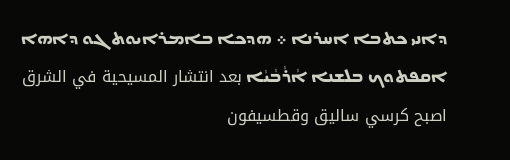ܕܐܢܝ ܟܬܒܐ ܐܚܪܢܐ ܀ ܗܕܟܐ ܒܐܡܪܐܝܘܬ ܓܘ ܕܐܗܐ ܐܩܦܬܘܟ ܒܠܫܢܐ ܐܵܪܵܒܵܝܵܐ بعد انتشار المسيحية في الشرق اصبح كرسي ساليق وقطسيفون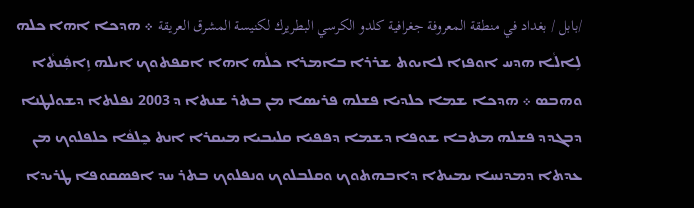/بابل / بغداد في منطقة المعروفة جغرافية كلدو الكرسي البطريرك لكنيسة المشرق العريقة ܀ ܗܕܟܐ ܐܗܐ ܟܠܗ ܠܹܐܠܵܐ ܗܕܚ ܐܘܦܙܐ ܠܐܝܘܬ ܫܪܪܐ ܒܐܡܪܐ ܟܠܵܗ ܐܗܐ ܐܩܦܬܘܟ ܐܝܠܗ ܙܹܐܦܲܢܬܵܐ ܘܗܒܤ ܀ ܗܕܟܐ ܫܡܐ ܟܠܕܝܐ ܦܫܠܗ ܦܪܝܤܐ ܡܢ ܒܬܪ ܫܢܬܐ ܕ 2003 ܢܦܠܬܐ ܕܫܘܠܛܢܐ ܕܒܓܕܕ ܦܫܠܗ ܡܬܒܐ ܫܘܦܐ ܕܫܡܐ ܕܦܦܝܐ ܩܠܝܒܝܐ ܡܝܩܪܐ ܐܢܬ ܟ̰ܠܦܵܐ ܟܠܦܠܘܟ ܡܢ ܥܕܬܐ ܕܡܕܢܚܐ ܝܡܝܬܐ ܕܐܒܗܬܘܟ ܘܩܠܒܠܘܟ ܘܢܦܠܘܟ ܒܬܪ ܚܕ ܐܦܤܩܘܦܐ ܛܪܝܕܐ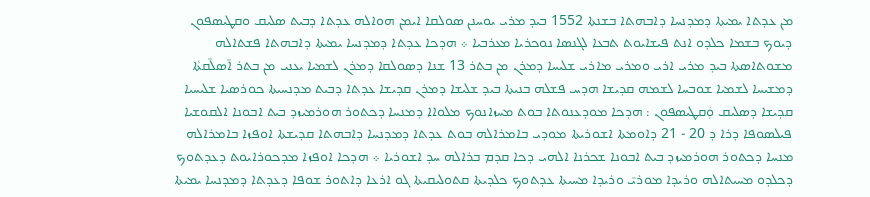ܡܢ ܥܕܬܐ ܝܡܝܬܐ ܕܡܕܢܚܐ ܕܐܒܗܬܐ ܒܫܢܬܐ 1552 ܒܝܕ ܡܪܝ ܝܘܚܢܢ ܤܘܠܩܐ ܐܝܡܢ ܗܘܐܠܗ ܥܕܬܐ ܕܒܝܬ ܣܠܝܩ ܘܩܛܝܣܦܘܢ ܕܝܘܟ ܒܫܡܐ ܟܠܕܘ ܐܢܬ ܦܝܫܐܝܘܬ ܬܒܥܐ ܠܓܢܤܐ ܢܘܟܪܝܐ ܡܥܪܒܝܐ ܀ ܗܕܟܐ ܥܕܬܐ ܕܡܕܢܚܐ ܝܡܝܬܐ ܕܐܒܗܬܐ ܦܫܬܐܠܗ ܡܫܘܬܐܣܬܐ ܒܝܕ ܡܪܝ ܐܪܝ ܘܡܪܝ ܡܐܪܝ ܫܠܝܚܐ ܕܡܪܢ ܡܢ ܒܬܪ 13 ܫܢܐ ܕܣܘܠܩܐ ܕܡܪܢ ܠܫܡܝܐ ܝܥܢܝ ܡܢ ܒܬܪ ܐ̄ܣܠ̄ܩܬܵܐ ܕܡܫܝܚܐ ܠܫܡܝܐ ܫܘܒܚܐ ܠܫܡܗ ܩܕܝܫܐ ܗܕܚ ܦܫܠܗ ܒܢܝܬܐ ܒܝܕ ܫܠܝܫܐ ܕܡܪܢ ܩܕܝܫܐ ܥܕܬܐ ܕܒܝܬ ܡܕܢܚܝܬܐ ܟܘܪܣܝܐ ܫܠܝܚܝܐ ܩܕܝܫܐ ܕܣܠܝܩ ܘܲܩܛܝܣܦܘܢ : ܗܕܟܐ ܡܘܕܥܢܘܬܐ ܒܘܬ ܡܚܙܐܢܘܟ ܡܠܘܐܐ ܕܡܢܚܐ ܕܟܬܘܪ ܗܘܪܡܝܙܕ ܒܝܬ ܐܒܘܢܐ ܐܠܩܘܫܝܐ ܦܝܠܣܘܦܐ ܕܪܐ ܕ 20 - 21 ܕܐܘܡܬܐ ܐܫܘܪܝܬܐ ܡܘܕܝ ܒܐܡܪܐܠܗ ܒܘܬ ܥܕܬܐ ܕܡܕܢܚܐ ܕܐܒܗܬܐ ܩܕܝܫܬܐ ܐܘܦܙܐ ܒܐܡܪܐܠܗ ܡܢܚܐ ܕܟܬܘܪ ܗܘܪܡܝܙܕ ܒܝܬ ܐܒܘܢܐ ܫܟܪܢܐ ܐܠܗܝ ܕܟܐ ܩܕܡ ܒܪܐܠܗ ܚܕ ܐܫܘܪܝܐ ܀ ܗܕܟܐ ܐܘܦܙܐ ܡܕܟܘܪܐܝܘܬ ܕܥܕܬܘܟ ܕܟܠܕܘ ܡܚܝܬܐܠܗ ܘܪܝܕܐ ܡܘܪܝ̄ ܘܪܝܕܐ ܡܚܝܬܐ ܥܕܬܘܟ ܟܠܕܝܬܐ ܩܬܘܠܝܩܝܬܐ ܓܘ ܐܪܥܐ ܕܐܬܘܪ ܫܘܦܐ ܕܥܕܬܐ ܕܡܕܢܚܐ ܝܡܝܬܐ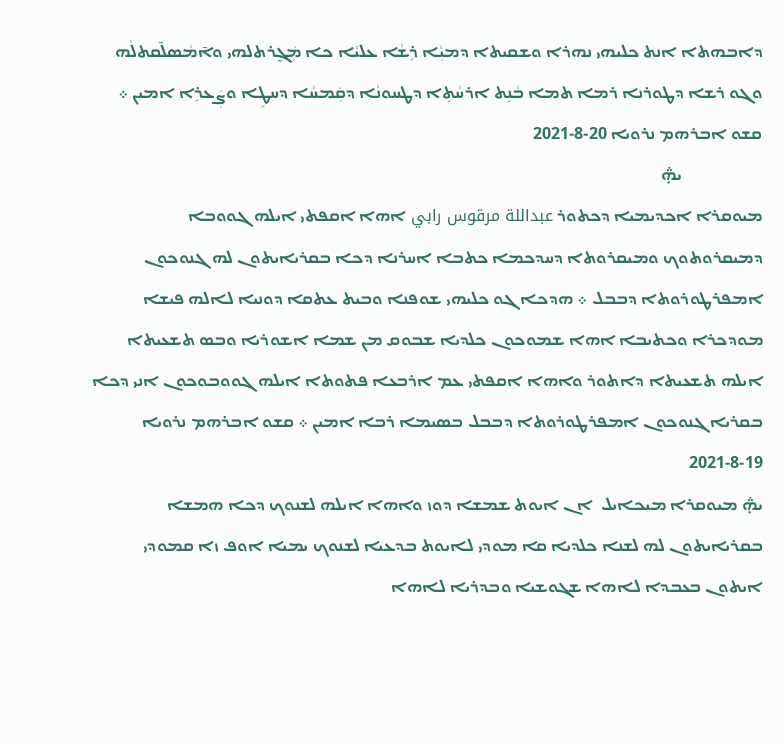ܕܐܒܗܬܐ ܐܢܬ ܟܠܝܗܝ ܢܗܪܐ ܘܫܩܝܬܐ ܕܡܝܼܵܐ ܪܹܫܵܐ ܥܠܝܵܐ ܟܐ ܡܲܓ̰ܪܬܠܗܝ ܘܐ̄ܡܵܣܠ̄ܩܬܠܵܗ ܘܓܘ ܪܫܐ ܕܛܘܪܢܐ ܪܡܐ ܬܡܐ ܒܵܢܹܬ ܐܪܚܵܬܹܐ ܕܛܚܘܢܵܐ ܕܩܲܡܚܵܐ ܕܚܛܹܐ ܘܨܲܥܪܹܐ ܐܡܝܢ ܀ ܩܫܘ ܐܒܪܗܡ ܢܪܘܝܐ 20-8-2021
                    ܞ
ܡܝܘܩܪܐ ܐܟܕܝܡܝܐ ܕܟܬܘܪ عبداللة مرقوس رابي ܐܗܐ ܐܩܦܬܝ ܐܝܠܗ ܓܘܘܒܐ ܕܡܝܩܪܘܬܘܟ ܘܡܝܩܪܘܬܐ ܕܚܕܟܡܐ ܟܬܒܐ ܐܚܪܢܐ ܕܟܐ ܒܩܪܝܐܝܬܘܢ ܠܗ ܓܢܘܟܘܢ ܐܡܦܪܛܘܪܘܬܐ ܕܒܒܠ ܀ ܗܕܟܐ ܓܘ ܟܠܝܗܝ ܫܘܦܢܐ ܘܒܝܬ ܥܬܩܐ ܕܘܢܝܐ ܠܐܠܗ ܦܝܫܐ ܡܘܕܟܪܐ ܘܟܬܝܒܐ ܐܗܐ ܫܡܘܟܘܢ ܟܠܕܝܐ ܫܒܘܩ ܡܢ ܫܡܐ ܐܫܘܪܝܐ ܘܒܤ ܬܫܥܝܬܐ ܐܝܠܗ ܬܫܥܝܬܐ ܕܐܬܘܪ ܘܐܗܐ ܐܩܦܬܝ ܥܡ ܐܪܒܥܐ ܦܬܘܬܐ ܐܝܠܗ ܓܘܘܒܘܟܘܢ ܐܢܝ ܕܟܐ ܒܩܪܝܐ ܓܢܘܟܘܢ ܐܡܦܪܛܘܪܘܬܐ ܕܒܒܠ ܒܤܝܡܐ ܪܒܐ ܐܡܝܢ ܀ ܩܫܘ ܐܒܪܗܡ ܢܪܘܝܐ 19-8-2021
ܞ ܡܝܘܩܪܐ ܡܝܟܐܝܠ  ܐܢ ܐܝܘܬ ܫܡܫܐ ܕܘܙ ܘܐܗܐ ܐܝܠܗ ܠܫܢܘܟ ܕܟܐ ܗܡܫܐ ܒܩܪܝܐܝܬܘܢ ܠܗ ܠܫܢܐ ܟܠܕܝܐ ܩܐ ܡܘܕܝ ܠܐܝܘܬ ܒܕܥܝܐ ܠܫܢܘܟ ܝܡܝܐ ܐܘܦ ܙܐ ܩܡܘܕܝ ܐܝܬܘܢ ܒܥܒܕܐ ܠܐܗܐ ܫܓܘܫܝܐ ܘܒܕܪܝܐ ܠܐܗܐ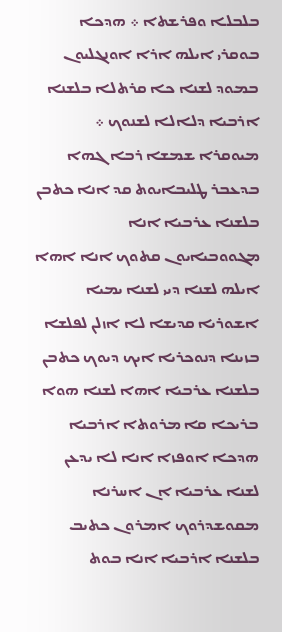ܒܠܒܠܐ ܘܦܪܫܬܐ ܀ ܗܕܟܐ ܒܘܩܪܝ ܐܝܠܗ ܐܪܐ ܐܘܢܓܠܝܘܢ ܒܡܘܕ ܠܫܢܐ ܟܐ ܩܪܬܠܐ ܒܠܫܢܐ ܐܪܒܝܐ ܕܠܐܠܐ ܠܫܢܘܟ ܀ ܡܝܘܩܪܐ ܫܡܫܐ ܪܒܐ ܓܗܐ ܒܕܥܒܪ ܛܠܝܒܐܝܘܬ ܩܕ ܐܢܐ ܟܬܒܢ ܒܠܫܢܐ ܥܪܒܝܐ ܐܢܐ ܡܓܘܘܒܝܐܝܘܢ ܩܬܘܟ ܐܢܐ ܐܗܐ ܐܝܠܗ ܠܫܢܐ ܕܝܝ ܠܫܢܐ ܝܡܝܐ ܐܫܘܪܝܐ ܩܕܝܫܐ ܠܐ ܐܙܠܢ ܠܦܠܫܐ ܒܙܝܢܐ ܕܢܘܟܪܝܐ ܐܝܟ ܕܝܘܟ ܟܬܒܢ ܒܠܫܢܐ ܥܪܒܝܐ ܐܗܐ ܠܫܢܐ ܗܘܐ ܒܪܝܟܐ ܩܐ ܡܪܘܬܐ ܐܪܒܝܐ ܗܕܟܐ ܐܘܦܙܐ ܐܢܐ ܠܐ ܝܕܥܢ ܠܫܢܐ ܥܪܒܝܐ ܐܢ ܐܚܪܢܐ ܡܩܘܫܕܪܘܟ ܐܡܪܘܢ ܟܬܝܒ ܒܠܫܢܐ ܐܪܒܝܐ ܐܢܐ ܒܘܬ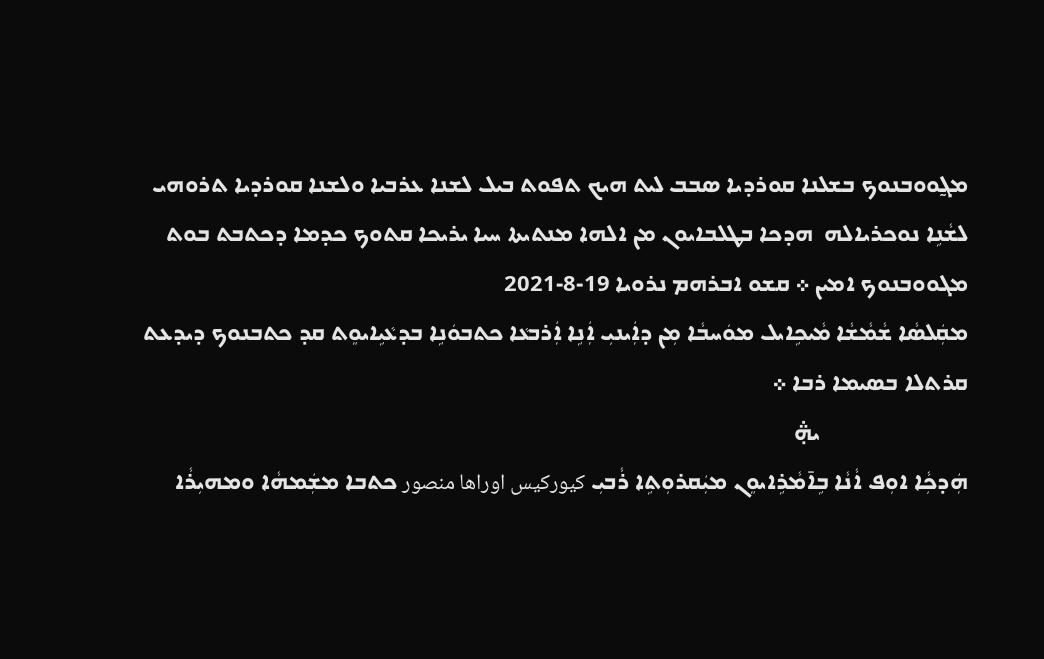ܡܓ̰ܘܘܒܢܘܟ ܒܫܠܢܐ ܩܘܪܕܝܐ ܤܒܒ ܠܝܬ ܗܝܟ ܬܦܘܬ ܒܝܠ ܠܫܢܐ ܥܪܒܝܐ ܘܠܫܢܐ ܩܘܪܕܝܐ ܬܪܘܗܝ ܠܫܵܢܹܐ ܢܘܟܪܝܐܠܗ  ܗܕܟܐ ܒܛܠܒܐܝܘܢ ܡܢ ܐܠܗܐ ܡܢܬܝܬܐ ܚܝܐ ܝܪܝܟܐ ܩܬܘܟ ܟܕܡܐ ܕܟܬܒܬ ܒܘܬ ܡܓܘܘܒܢܘܟ ܐܡܝܢ ܀ ܩܫܘ ܐܒܪܗܡ ܢܪܘܝܐ 19-8-2021
ܡܩܲܠܤܵܐ ܫܵܡܵܫܵܐ ܡܵܝܟܹܐܝܠ ܡܘܿܚܒܵܐ ܡܼܢ ܕܐܲܝܢܝܼ ܐܲܢܹܐ ܐܲܪܒܥܵܐ ܟܬܒܘܿܢܹܐ ܒܕܥܵܝܹܐܝܘܸܬ ܩܕ ܟܬܒܢܘܟ ܕܝܕܥܬ ܩܪܬܠܐ ܒܤܝܡܐ ܪܒܐ ܀
                           ܞ
ܗܲܕܟܼܵܐ ܐܘܼܦ ܐܵܢܵܐ ܒܹܐ̄ܡܵܪܹܐܝܘܸܢ ܡܝܲܩܪܘܼܬܹܐ ܪܵܒܝܼ كيوركيس اوراها منصور ܟܬܒܐ ܡܫܲܡܗܵܐ ܘܡܗܝܼܪܵܐ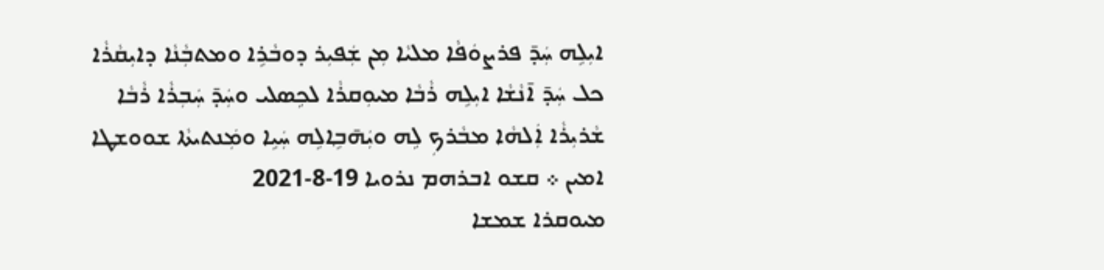ܐܝܼܠܹܗ ܚܲܕ̄ ܦܪܨܘܿܦܵܐ ܡܠܝܵܐ ܡܼܢ ܫܲܦܝܼܪ ܕܘܒܵܪܹܐ ܘܡܬܒܼܵܢܵܐ ܕܐܝܼܩܵܪܵܐ ܟܠ ܚܲܕ̄ ܐ̄ܢܵܫܵܐ ܐܝܼܠܹܗ ܪܵܒܵܐ ܡܝܘܼܩܪܵܐ ܠܟܹܤܠܝ ܘܚܲܕ̄ ܚܲܒܼܪܵܐ ܪܵܒܵܐ ܫܵܪܝܼܪܵܐ ܐܲܠܗܵܐ ܡܒܵܪܟܼ ܠܹܗ ܘܝܲܗ̄ܒ݂ܹܐܠܹܗ ܚܲܝܹܐ ܘܡܲܢܬܝܬܵܐ ܫܘܘܫܛܐ ܐܡܝܢ ܀ ܩܫܘ ܐܒܪܗܡ ܢܪܘܝܐ 19-8-2021
ܡܝܘܩܪܐ ܫܡܫܐ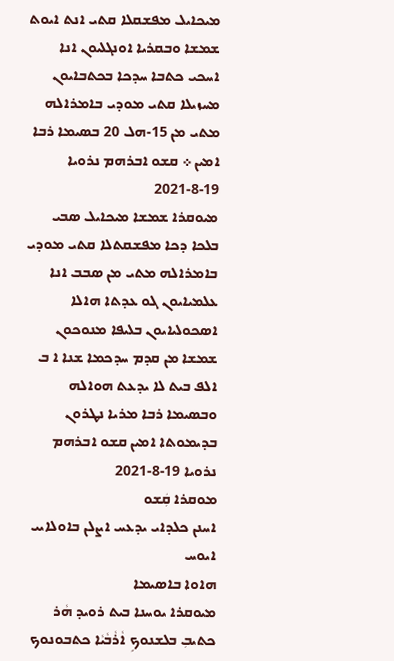ܡܝܟܐܝܠ ܡܦܫܩܠܐ ܩܬܝ ܐܢܬ ܐܝܘܬ ܫܡܫܐ ܘܒܩܪܝܐ ܐܘܢܓܠܝܘܢ ܐܢܐ ܐܚܟܝ ܟܬܒܐ ܚܕܟܐ ܒܟܬܒܐܝܘܢ ܡܚܙܝܠܐ ܩܬܝ ܡܘܕܝ ܒܐܡܪܐܠܗ ܡܬܝ ܡܢ 15-ܗܠ 20 ܒܤܝܡܐ ܪܒܐ ܐܡܝܢ ܀ ܩܫܘ ܐܒܪܗܡ ܢܪܘܝܐ 19-8-2021
ܡܝܘܩܪܐ ܫܡܫܐ ܡܝܟܐܝܠ ܤܒܝ ܒܠܟܐ ܕܟܐ ܡܦܫܩܬܠܐ ܩܬܝ ܡܘܕܝ ܒܐܡܪܐܠܗ ܡܬܝ ܡܢ ܣܒܒ ܐܢܐ ܥܠܡܝܐܝܘܢ ܓܘ ܥܕܬܐ ܗܐܠܐ ܐܤܟܘܠܝܐܝܘܢ ܒܠܝܦܐ ܡܢܘܟܘܢ ܫܡܫܐ ܡܢ ܩܕܡ ܚܕܟܡܐ ܫܢܐ ܐ ܒ ܐܠܦ ܒܝܬ ܠܐ ܝܕܥܬ ܗܘܐܠܗ ܘܒܤܝܡܐ ܪܒܐ ܡܪܝܐ ܢܛܪܘܢ ܒܕܝܡܘܬܐ ܐܡܝܢ ܩܫܘ ܐܒܪܗܡ ܢܪܘܝܐ 19-8-2021
ܡܘܩܪܐ ܩܲܫܘ
ܐܚܢܢ ܟܠܕܐܝ ܝܕܥܚ ܐܨܠܢ ܒܐܘܠܐܝܝ ܐܝܘܚ
ܗܐܘܐ ܒܐܣܝܡܐ
ܡܝܘܩܪܐ ܝܘܚܢܐ ܒܝܬ ܪܘܝܕ ܗܵܪ ܟܬܝܒܼ ܒܠܫܢܘܟܹ ܐܵܪܵܒܵܝܵܐ ܟܬܒܘܢܘܟ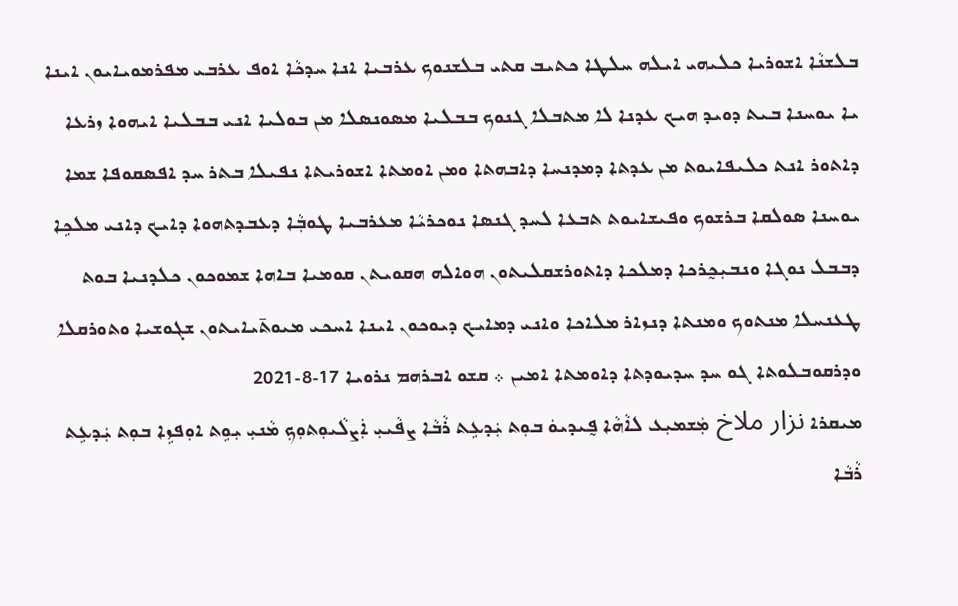ܒܠܫܢܵܐ ܐܫܘܪܝܐ ܟܠܝܗܝ ܐܝܠܗ ܚܠܛܐ ܟܬܝܒ ܩܬܝ ܒܠܫܢܘܟ ܥܪܒܝܐ ܐܢܐ ܚܕܟܵܐ ܐܘܦ ܥܪܒܝ ܡܦܪܡܘܝܐܝܘܢ ܐܝܢܐ ܝܐ ܝܘܚܢܐ ܒܝܬ ܕܘܝܕ ܗܝܟ ܥܕܢܐ ܠܐ ܡܬܒܠܐ ܓܢܘܟ ܒܒܠܝܐ ܡܤܘܢܤܠܐ ܡܢ ܒܘܠܝܐ ܐܢܝ ܒܒܠܝܐ ܐܝܗܘܐ ܙܪܥܐ ܕܐܬܘܪ ܐܢܬ ܟܠܝܦܐܝܘܬ ܡܢ ܥܕܬܐ ܕܡܕܢܚܐ ܕܐܒܗܬܐ ܘܡܢ ܐܘܡܬܐ ܐܫܘܪܝܬܐ ܢܦܝܠܐ ܒܬܪ ܚܕ ܐܦܤܩܘܦܐ ܫܡܐ ܝܘܚܢܐ ܤܘܠܩܐ ܒܪܫܘܟ ܘܦܝܫܐܝܘܬ ܬܒܥܐ ܠܚܕ ܓܢܣܐ ܢܘܟܪܝܵܐ ܡܥܪܒܝܐ ܛܘܒܼܵܐ ܕܥܒܕܬܗܘܐ ܕܐܝܟ ܕܐܢܝ ܡܠܟܹܐ ܕܒܒܠ ܢܘܓܐ ܘܢܒܝܼܟ̰ܪܟܐ ܕܡܠܟܐ ܕܐܬܘܪܫܩܠܝܬܘܢ ܗܘܐܠܗ ܗܩܘܝܬܢ ܩܘܡܝܐ ܒܐܗܐ ܫܡܘܟܘܢ ܟܠܕܢܝܐ ܒܘܬ ܛܥܢܚܠܐ ܡܢܬܘܟ ܘܡܢܬܐ ܕܢܙܐܪ ܡܠܐܟܐ ܘܐܢܝ ܕܡܐܝܟ ܕܝܘܟܘܢ ܐܝܢܐ ܐܚܟܝ ܡܝܘܬ̄ܝܐܝܬܘܢ ܫܓܘܫܝܐ ܘܬܘܪܩܠܐ ܘܕܪܩܘܒܠܘܬܐ ܓܘ ܚܕ ܚܕܝܘܕܬܐ ܕܐܘܡܬܐ ܐܡܝܢ ܀ ܩܫܘ ܐܒܪܗܡ ܢܪܘܝܐ 17-8-2021
ܡܝܩܪܐ نزار ملاخ ܡܲܫܡܝܼܥ ܠܐܵܗܵܐ ܦ̰ܝܕܝܘܿ ܒܘܼܬ ܝܲܕܥܹܬ ܪܵܒܵܐ ܨܦܵܝܝܼ ܐܲܨܠܵܝܘܼܬܘܼܟܼ ܡܵܢܝܼ ܝܼܘܹܬ ܐܘܼܦܙܹܐ ܒܘܼܬ ܝܲܕܥܹܬ ܪܵܒܵܐ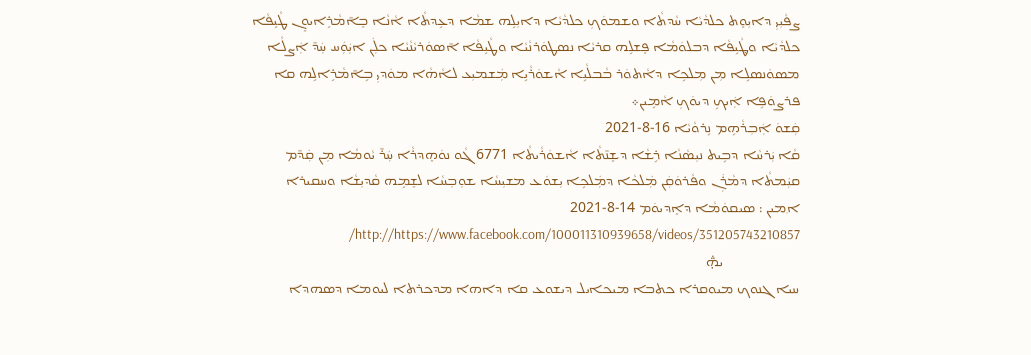ܨܦܵܝܼܝܼ ܕܐܝܼܘܸܬ ܟܠܕܵܝܵܐ ܚܵܕܬܵܐ ܘܫܡܘܿܟܼ ܟܠܕܵܝܵܐ ܕܐܝܼܠܹܗ ܫܡܵܐ ܕܥܹܕܬܵܐ ܐܵܢܵܐ ܒܸܐ̄ܡܵܪܹܐܝܘܸܢ ܛܵܝܹܦܵܐ ܟܠܕܵܝܵܐ ܘܜܵܝܹܦܵܐ ܕܒܠܘܿܡܵܐ ܦܸܫܠܹܗ ܩܪܝܵܐ ܢܤܛܘܿܪܢܵܝܵܐ ܘܛܵܝܹܦܵܐ ܐ̄ܣܘܿܪܝܵܢܵܝܵܐ ܟܠܲܢ ܐܝܲܘܲܚ ܚܲܕ̄ ܐܲܨܠܵܐ ܡܤܘܿܢܤܠܹܐ ܡܼܢ ܡܼܠܟܹܐ ܕܐܵܬܘܿܪ ܒܵܒܠܵܝܹܐ ܐܵܫܘܿܪܵܝܹܐ ܡܲܫܡܝܼܥ ܠܐܵܗܵܐ ܡܘܿܕܝܼ ܒܹܐ̄ܡܵܪܹܐܠܹܗ ܩܐ ܦܪܨܘܿܦܹܐ ܐܲܝܟܹ ܕܝܘܿܟܼ ܐܵܡܹܝܢ܀
ܩܲܫܘܿ ܐܲܒܼܪܵܗܹܡ ܢܹܪܘܵܝܵܐ 16-8-2021
ܩܵܐ ܝܲܪܚܵܐ ܕܒܹܝܬ ܢܝܼܣܵܢܵܐ ܪܹܫܵܐ ܕܫܸܢ̄ܬܵܐ ܐܵܫܘܿܪܵܝܬܵܐ 6771 ܓܵܘ ܢܘܿܗܸܕܪܵܐ ܚܲܪ̄ ܝܵܘܡܵܐ ܡܼܢ ܩܲܕ̄ܡ ܩܝܲܡܬܵܐ ܕܡܵܪܲܢ ܘܦܵܪܘܿܩܲܢ ܡܲܠܟܵܐ ܕܡܲܠܟܹܐ ܝܼܫܘܿܥ ܡܫܝܼܚܵܐ ܫܘܼܒܼܚܵܐ ܠܫܸܡܹܗ ܩܵܕܝܼܫܵܐ ܘܚܩܝܪܐ ܐ݂ܡܝܢ : ܤܝܩܘܿܡܵܐ ܕܐܸܕܝܘܿܡ 14-8-2021 http://https://www.facebook.com/100011310939658/videos/351205743210857/
                     ܞ
ܚܝܐ ܓܢܘܟ ܡܝܘܩܪܐ ܟܬܒܐ ܡܝܟܐܝܠ ܕܝܫܘܥ ܩܐ ܕܐܗܐ ܡܕܟܪܬܐ ܠܝܘܡܐ ܕܤܗܕܐ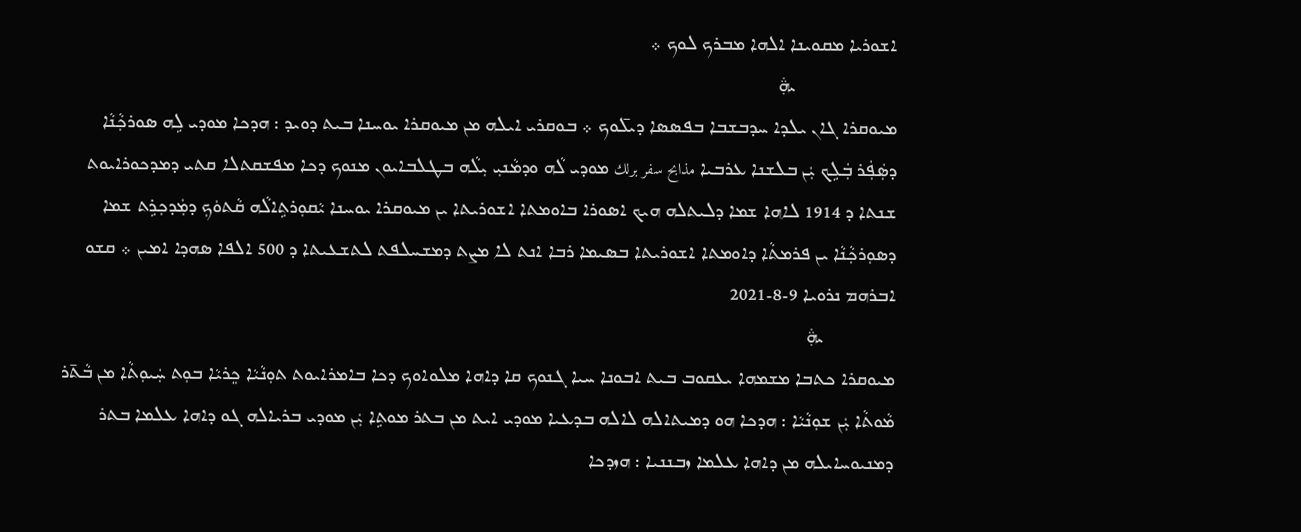ܐܫܘܪܝܐ ܡܩܘܝܢܐ ܐܠܗܐ ܡܒܪܟ ܠܘܟ ܀
                    ܞ
ܡܝܘܩܪܐ ܓܐܢ ܝܠܕܐ ܚܕܒܫܒܐ ܒܦܣܣܐ ܕܝܠ̄ܘܟ ܀ ܒܘܩܪܝ ܐܝܠܗ ܡܢ ܡܝܘܩܪܐ ܝܘܚܢܐ ܒܝܬ ܕܘܝܕ : ܗܕܟܐ ܡܘܕܝ ܠܹܗ ܣܘܪܟܼܵܢܵܐ ܕܣܲܦܲܪ ܒܲܠܹܟ ܝܲܢ ܒܠܫܢܐ ܥܪܒܝܐ مذابح سفر برلك ܡܘܕܝ ܠܵܗ ܘܕܡܵܢܝܼ ܝܼܠܵܗ ܒܛܠܒܐܝܘܢ ܡܢܘܟ ܕܟܐ ܡܦܫܩܬܠܐ ܩܬܝ ܕܡܕܟܘܪܐܝܘܬ ܫܢܬܐ ܕ 1914 ܠܐܗܐ ܫܡܐ ܕܠܝܬܠܗ ܗܝܟ ܐܣܘܪܐ ܒܐܘܡܬܐ ܐܫܘܪܝܬܐ ܝܢ ܡܝܘܩܪܐ ܝܘܚܢܐ ܝܵܩܘܼܪܬܹܐܠܵܗ ܩܵܬܘܿܟ݂ ܕܡܲܕܟܼܪܹܬ ܫܡܐ ܕܣܘܼܪܟܼܵܢܵܐ ܝܢ ܦܪܡܬܵܐ ܕܐܘܡܬܐ ܐܫܘܪܝܬܐ ܒܤܝܡܐ ܪܒܐ ܐܢܬ ܠܐ ܡܨܬ ܕܡܫܚܠܦܬ ܠܬܫܥܝܬܐ ܕ 500 ܐܠܦܐ ܣܗܕܐ ܐܡܝܢ ܀ ܩܫܘ ܐܒܪܗܡ ܢܪܘܝܐ 9-8-2021
              ܞ
ܡܝܘܩܪܐ ܟܬܒܐ ܡܫܡܗܐ ܝܥܩܘܒ ܒܝܬ ܐܒܘܢܐ ܚܝܐ ܓܢܘܟ ܩܐ ܕܐܗܐ ܡܠܘܐܘܟ ܕܟܐ ܒܐܡܪܐܝܘܬ ܬܘܼܢܵܝܵܐ ܟܸܪܝܵܐ ܒܘܼܬ ܚܲܝܘܼܬܵܐ ܡܢ ܒܵܬ̄ܪ ܡܵܘܬܵܐ ܝܲܢ ܫܘܼܢܵܝܵܐ : ܗܕܟܐ ܗܘ ܕܡܝܬܐܠܗ ܠܐܠܗ ܒܕܥܝܐ ܡܘܕܝ ܐܝܬ ܡܢ ܒܬܪ ܡܘܬܹܐ ܝܲܢ ܡܘܕܝ ܒܪܝܐܠܗ ܓܘ ܕܐܗܐ ܥܠܡܐ ܒܬܪ ܕܡܢܝܘܚܐܝܠܗ ܡܢ ܕܐܗܐ ܥܠܡܐ ܙܒܢܢܝܐ : ܗܙܕܟܐ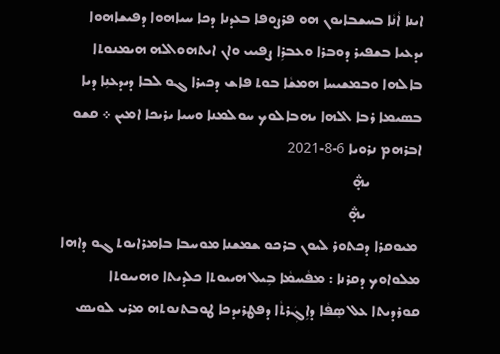ܐܝܢܐ ܐܵܢܵܐ ܒܚܫܒܐܝܘܢ ܗܘ ܦܪܨܘܦܐ ܒܥܕܢܐ ܕܟܐ ܚܝܐܗܘܐ ܕܦܝܫܐܗܘܐ ܝܕܥܝܐ ܒܫܦܝܪ ܕܘܒܪܐ ܘܥܒܪܹܐ ܨܦܝܝ ܘܐܢ ܐܝܬܗܘܐܠܗ ܗܝܡܢܘܬܐ ܒܐܠܗܐ ܘܒܡܫܝܚܐ ܗܡܫܵܐ ܒܘܬ ܦܐܫ ܕܟܝܪܐ ܓܘ ܠܒܐ ܕܝܕܥܢܹܐ ܕܝܐ ܒܤܝܡܐ ܪܒܐ ܐܠܗܐ ܝܗܒܐܠܘܟ ܚܘܠܡܢܐ ܘܚܝܐ ܝܪܝܟܐ ܐܡܝܢ ܀ ܩܫܘ ܐܒܪܗܡ ܢܪܘܝܐ 6-8-2021
               ܞ
                ܞ
 ܡܝܘܩܪܐ ܕܟܬܘܪ ܠܝܘܢ ܒܪܟܘ ܫܡܫܢܐ ܡܘܚܒܐ ܒܐܡܪܐܝܘܬ ܓܘ ܕܐܗܐ ܡܠܘܐܘܟ ܕܩܪܢܐ : ܡܦܵܚܡܵܐ ܒܹܝܠ ܗܝܝܘܬܐ ܟܠܕܝܬܐ ܘܗܝܝܘܬܐ ܩܘܪܕܝܬܐ ܥܠ ܣܸܦܵܐ ܕܐܹܓܲܪܬܵܐ ܕܦܛܪܝܕܟܐ ܛܘܒܬܢܘܬܗ ܡܪܝ ܠܘܝܣ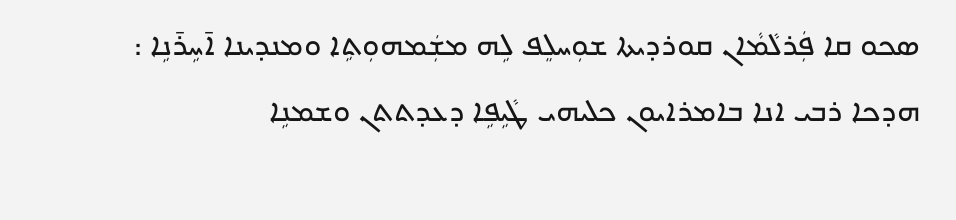ܤܟܘ ܩܐ ܦܲܪܠܵܡܵܐܢ ܩܘܪܕܝܬܐ ܫܘܼܚܠܸܦ ܠܹܗ ܡܫܲܡܗܘܼܬܹܐ ܘܡܢܕܝܢܐ ܐ̄ܚܹܪ̄ܢܹܐ : ܗܕܟܐ ܪܒܝ ܐܢܐ ܒܐܡܪܐܝܘܢ ܟܠܝܗܝ ܛܵܝܹܦܹܐ ܕܥܕܬܬܢ ܘܫܡܢܹܐ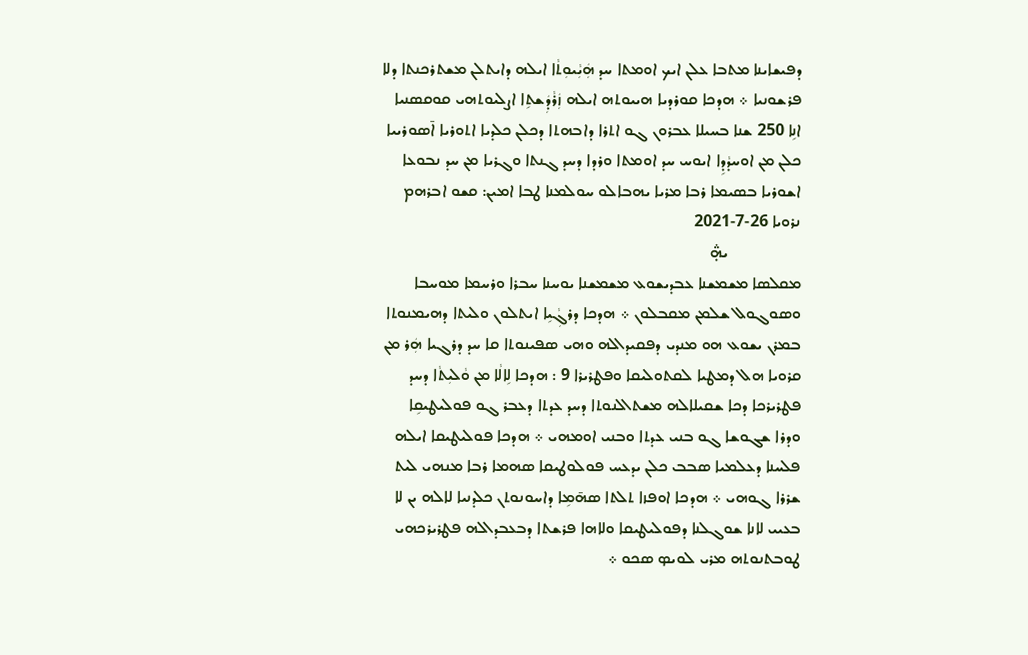ܕܦܝܫܐܝܢܐ ܡܬܒܐ ܥܠܢ ܐܝܟ ܐܘܡܬܐ ܚܕ ܗܲܝܼܵܝܘܼܬܵܐ ܐܝܠܗ ܕܐܝܬܠܢ ܡܫܬܪܟܢܬܐ ܕܠܐ ܦܪܫܘܢܝܐ ܀ ܗܕܟܐ ܩܘܪܕܝܐ ܗܝܝܘܬܗ ܐܝܠܗ ܙܲܪܵܕܲܫܬܹܐ ܐܨܠܝܘܬܗܝ ܩܘܩܣܢܝܐ ܐܢܹܐ 250 ܫܢܐ ܒܚܝܠܐ ܥܒܪܘܢ ܓܘ ܐܬܪܐ ܕܐܒܗܬܐ ܕܟܠܢ ܟܠܕܝܐ ܐܬܘܪܝܐ ܐ̄ܣܘܪܝܝܐ ܟܠܢ ܡܢ ܐܘܚܕܵܕܹܐ ܐܝܘܚ ܚܕ ܐܘܡܬܐ ܘܪܕܐ ܕܚܕ ܓܢܬܐ ܘܓܪܝܐ ܡܢ ܚܕ ܢܒܘܥܐ ܐܫܘܪܝܐ ܒܤܝܡܐ ܪܒܐ ܡܪܝܐ ܝܗܒܐܠܘ ܚܘܠܡܢܐ ܛܒܐ ܐܡܝܢ: ܩܫܘ ܐܒܪܗܡ ܢܪܘܝܐ 26-7-2021
                  ܞ
ܡܩܠܤܐ ܡܫܡܫܢܐ ܥܒܕܝܫܘܥ ܡܫܡܫܢܐ ܝܘܚܢܐ ܚܒܪܐ ܘܪܚܡܐ ܡܘܚܒܐ ܘܣܘܓܘܠ ܫܠܡܢ ܡܩܒܠܘܢ ܀ ܗܕܟܐ ܕܪܓܼܵܝܹܐ ܐܝܬܠܘܢ ܘܠܝܬܐ ܕܗܝܡܢܘܬܐ ܒܡܪܢ ܝܫܘܥ ܗܘ ܡܢܕܝ ܕܦܩܝܕܐܠܗ ܘܗܝ ܤܦܝܢܘܬܐ ܩܐ ܚܕ ܕܪܓܝܐ ܗܲܪ ܡܢ ܩܪܘܝܐ ܗܠ ܕܡܛܝܐ ܠܩܬܘܠܝܩܐ ܘܦܛܪܝܪܐ 9 : ܗܕܟܐ ܠܹܐܠܵܐ ܡܢ ܘܵܠܝܼܬܵܐ ܕܚܕ ܦܛܪܝܪܟܐ ܕܟܐ ܫܩܝܠܐܠܗ ܡܫܬܐܠܢܘܬܐ ܕܚܕ ܥܕܬܐ ܕܥܒܪ ܓܘ ܦܘܠܝܛܝܩܹܐ ܘܕܪܐ ܫܓܘܫܐ ܓܘ ܒܢܝ ܥܕܬܐ ܘܒܢܝ ܐܘܡܗܝ ܀ ܗܕܟܐ ܦܘܠܝܛܝܩܐ ܐܝܠܗ ܦܠܚܢܐ ܕܥܠܡܝܐ ܣܒܒ ܟܠܢ ܝܕܥܚ ܦܘܠܘܛܝܩܐ ܤܗܡܐ ܪܒܐ ܡܢܗܝ ܠܝܬ ܫܪܪܐ ܓܘܗܝ ܀ ܗܕܟܐ ܐܘܦܙܐ ܬܠܬܐ ܣܗ̄ܡܹܐ ܕܐܚܘܢܘܬܢ ܟܠܕܢܝܐ ܠܐܠܗ ܝܢ ܠܐ ܒܥܝܝ ܠܐܢܐ ܫܘܓܠܢܐ ܕܦܘܠܝܛܝܩܐ ܘܠܐܗܐ ܦܪܫܬܐ ܕܒܥܒܕܐܠܗ ܦܛܪܝܪܟܗܝ ܛܘܒܬܢܘܬܗ ܡܪܝ ܠܘܝܤ ܤܟܘ ܀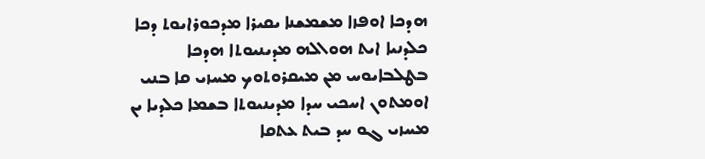ܗܕܟܐ ܐܘܦܙܐ ܡܫܡܫܢܐ ܝܩܝܪܐ ܡܕܟܘܪܐܝܘܬ ܕܟܐ ܟܠܕܢܝܐ ܐܝܬ ܗܘܐܠܗ ܡܕܝܢܝܘܬܐ ܗܕܟܐ ܒܛܠܒܐܝܘܚ ܡܢ ܡܝܩܪܘܬܘܟ ܡܚܙܝ ܩܐ ܒܢܝ ܐܘܡܬܘܢ ܐܚܟܝ ܚܕܐ ܡܕܝܢܝܘܬܐ ܒܫܡܐ ܟܠܕܝܐ ܝܢ ܡܚܙܝ ܓܘ ܚܕ ܒܝܬ ܥܬܩܐ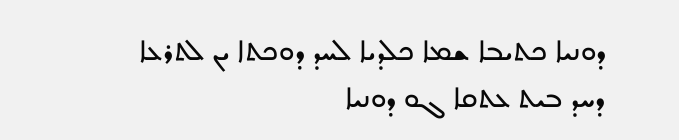ܕܘܢܝܐ ܟܬܝܒܐ ܫܡܐ ܟܠܕܝܐ ܠܚܕ ܕܘܟܬܐ ܝܢ ܠܬܪܥܐ ܕܚܕ ܒܝܬ ܥܬܩܐ ܓܘ ܕܘܢܝܐ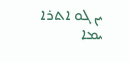ܝܢ ܓܘ ܐܬܪܐ ܝܡܐ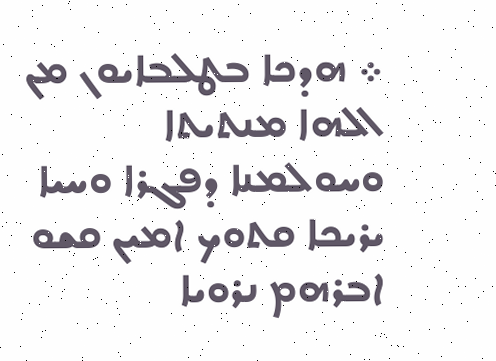܀ ܗܕܟܐ ܒܛܠܒܐܝܘܢ ܡܢ ܐܠܗܐ ܡܢܬܝܬܐ ܘܚܘܠܡܢܐ ܕܦܓܪܐ ܘܚܝܐ ܝܪܝܟܐ ܩܬܘܟ ܐܡܝܢ ܩܫܘ ܐܒܪܗܡ ܢܪܘܝܐ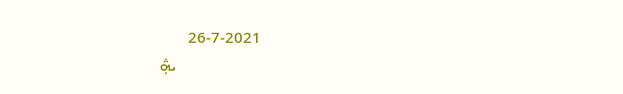26-7-2021
                      ܞ